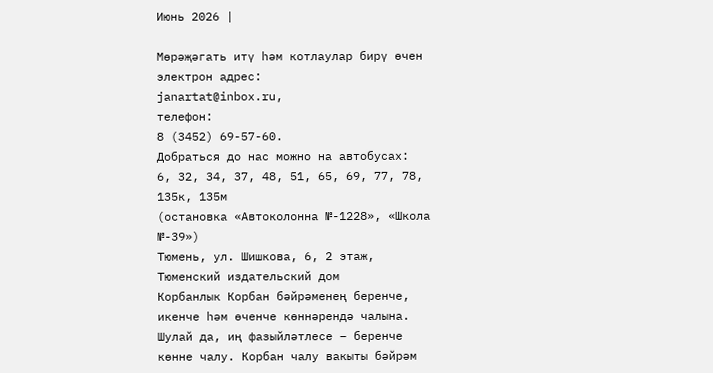Июнь 2026 |

Мөрәҗәгать итү һәм котлаулар бирү өчен электрон адрес:
janartat@inbox.ru,
телефон:
8 (3452) 69-57-60.
Добраться до нас можно на автобусах:
6, 32, 34, 37, 48, 51, 65, 69, 77, 78, 135к, 135м
(остановка «Автоколонна №-1228», «Школа №-39»)
Тюмень, ул. Шишкова, 6, 2 этаж, Тюменский издательский дом
Корбанлык Корбан бәйрәменең беренче, икенче һәм өченче көннәрендә чалына. Шулай да, иң фазыйләтлесе – беренче көнне чалу. Корбан чалу вакыты бәйрәм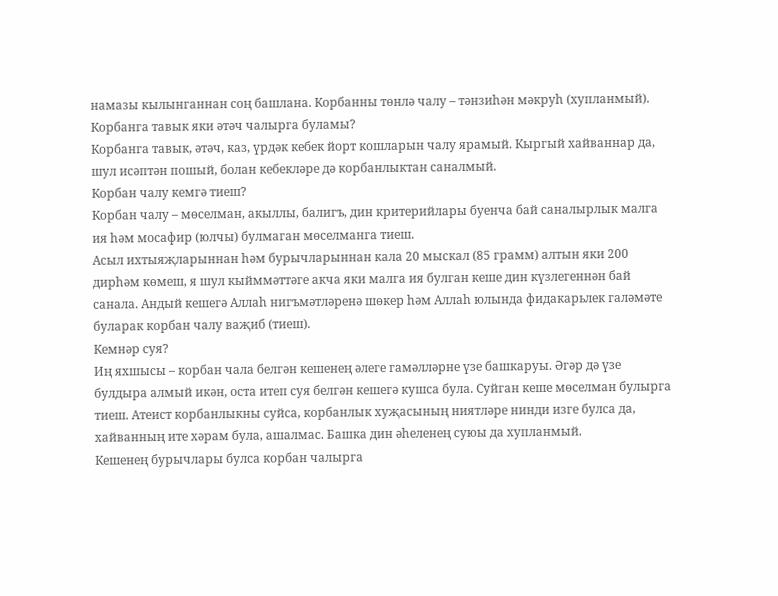намазы кылынганнан соң башлана. Корбанны төнлә чалу – тәнзиһән мәкруһ (хупланмый).
Корбанга тавык яки әтәч чалырга буламы?
Корбанга тавык, әтәч, каз, үрдәк кебек йорт кошларын чалу ярамый. Кыргый хайваннар да, шул исәптән пошый, болан кебекләре дә корбанлыктан саналмый.
Корбан чалу кемгә тиеш?
Корбан чалу – мөселман, акыллы, балигъ, дин критерийлары буенча бай саналырлык малга ия һәм мосафир (юлчы) булмаган мөселманга тиеш.
Асыл ихтыяҗларыннан һәм бурычларыннан кала 20 мыскал (85 грамм) алтын яки 200 дирһәм көмеш, я шул кыйммәттәге акча яки малга ия булган кеше дин күзлегеннән бай санала. Андый кешегә Аллаһ нигъмәтләренә шөкер һәм Аллаһ юлында фидакарьлек галәмәте буларак корбан чалу ваҗиб (тиеш).
Кемнәр суя?
Иң яхшысы – корбан чала белгән кешенең әлеге гамәлләрне үзе башкаруы. Әгәр дә үзе булдыра алмый икән, оста итеп суя белгән кешегә кушса була. Суйган кеше мөселман булырга тиеш. Атеист корбанлыкны суйса, корбанлык хуҗасының ниятләре нинди изге булса да, хайванның ите хәрам була, ашалмас. Башка дин әһеленең суюы да хупланмый.
Кешенең бурычлары булса корбан чалырга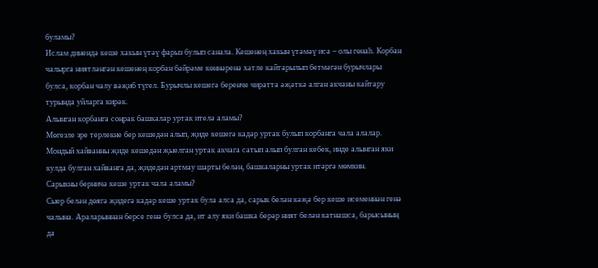буламы?
Ислам динендә кеше хакын үтәү фарыз булып санала. Кешенең хакын үтәмәү исә – олы гөнаһ. Корбан чалырга ниятләнгән кешенең корбан бәйрәме көннәренә хәтле кайтарылып бетмәгән бурычлары булса, корбан чалу вәҗиб түгел. Бурычлы кешегә беренче чиратта әҗәткә алган акчаны кайтару турында уйларга кирәк.
Алынган корбанга соңрак башкалар уртак ителә аламы?
Мөгезле эре терлекне бер кешедән алып, җиде кешегә кадәр уртак булып корбанга чала алалар. Мондый хайванны җиде кешедән җыелган уртак акчага сатып алып булган кебек, инде алынган яки кулда булган хайванга да, җидедән артмау шарты белән, башкаларны уртак итәргә мөмкин.
Сарыкны берничә кеше уртак чала аламы?
Сыер белән дөягә җидегә кадәр кеше уртак була алса да, сарык белән кәҗә бер кеше исеменнән генә чалына. Араларыннан берсе генә булса да, ит алу яки башка берәр ният белән катнашса, барысының да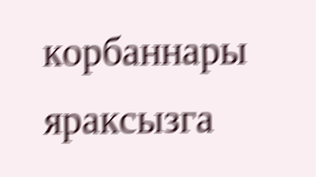корбаннары яраксызга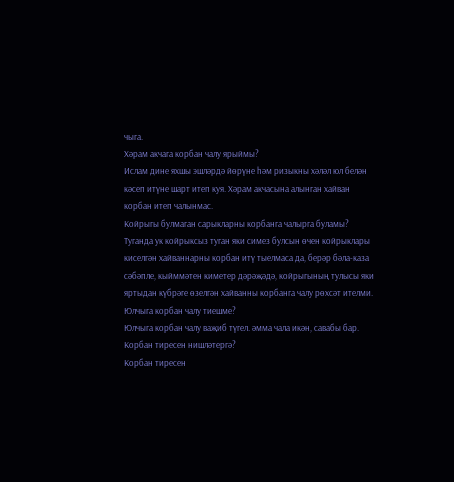чыга.
Хәрам акчага корбан чалу ярыймы?
Ислам дине яхшы эшләрдә йөрүне һәм ризыкны хәләл юл белән кәсеп итүне шарт итеп куя. Хәрам акчасына алынган хайван корбан итеп чалынмас.
Койрыгы булмаган сарыкларны корбанга чалырга буламы?
Туганда ук койрыксыз туган яки симез булсын өчен койрыклары киселгән хайваннарны корбан итү тыелмаса да, берәр бәла-каза сәбәпле, кыйммәтен киметер дәрәҗәдә, койрыгының тулысы яки яртыдан күбрәге өзелгән хайванны корбанга чалу рөхсәт ителми.
Юлчыга корбан чалу тиешме?
Юлчыга корбан чалу ваҗиб түгел. әмма чала икән, савабы бар.
Корбан тиресен нишләтергә?
Корбан тиресен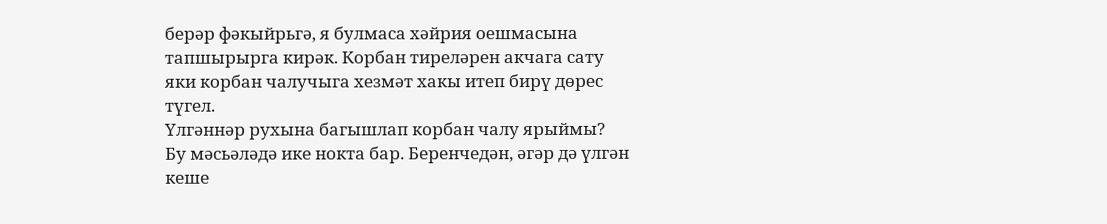берәр фәкыйрьгә, я булмаса хәйрия оешмасына тапшырырга кирәк. Корбан тиреләрен акчага сату яки корбан чалучыга хезмәт хакы итеп бирү дөрес түгел.
Үлгәннәр рухына багышлап корбан чалу ярыймы?
Бу мәсьәләдә ике нокта бар. Беренчедән, әгәр дә үлгән кеше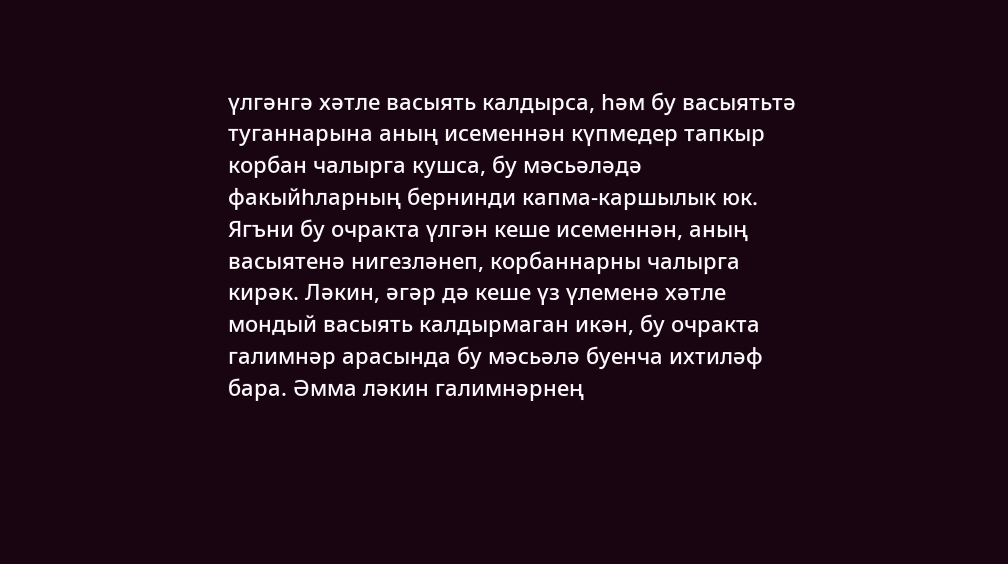үлгәнгә хәтле васыять калдырса, һәм бу васыятьтә туганнарына аның исеменнән күпмедер тапкыр корбан чалырга кушса, бу мәсьәләдә факыйһларның бернинди капма-каршылык юк. Ягъни бу очракта үлгән кеше исеменнән, аның васыятенә нигезләнеп, корбаннарны чалырга кирәк. Ләкин, әгәр дә кеше үз үлеменә хәтле мондый васыять калдырмаган икән, бу очракта галимнәр арасында бу мәсьәлә буенча ихтиләф бара. Әмма ләкин галимнәрнең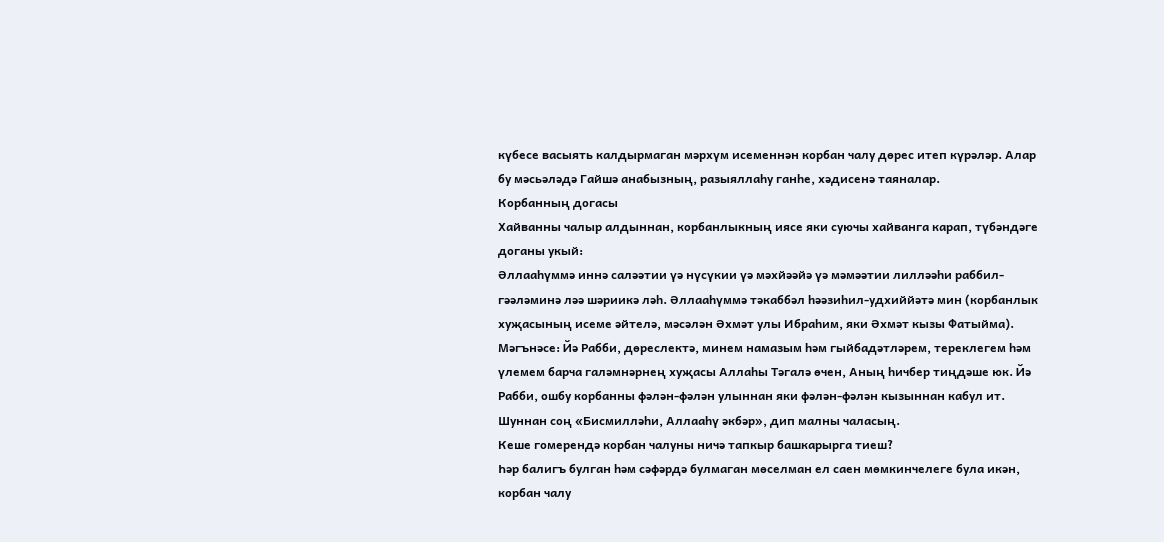күбесе васыять калдырмаган мәрхүм исеменнән корбан чалу дөрес итеп күрәләр. Алар бу мәсьәләдә Гайшә анабызның, разыяллаһу ганһе, хәдисенә таяналар.
Корбанның догасы
Хайванны чалыр алдыннан, корбанлыкның иясе яки суючы хайванга карап, түбәндәге доганы укый:
Әллааһүммә иннә саләәтии үә нүсүкии үә мәхйәәйә үә мәмәәтии лилләәһи раббил-гәәләминә ләә шәриикә ләһ. Әллааһүммә тәкаббәл һәәзиһил-удхиййәтә мин (корбанлык хуҗасының исеме әйтелә, мәсәлән Әхмәт улы Ибраһим, яки Әхмәт кызы Фатыйма).
Мәгънәсе: Йә Рабби, дөреслектә, минем намазым һәм гыйбадәтләрем, тереклегем һәм үлемем барча галәмнәрнең хуҗасы Аллаһы Тәгалә өчен, Аның һичбер тиңдәше юк. Йә Рабби, ошбу корбанны фәлән-фәлән улыннан яки фәлән-фәлән кызыннан кабул ит.
Шуннан соң «Бисмилләһи, Аллааһү әкбәр», дип малны чаласың.
Кеше гомерендә корбан чалуны ничә тапкыр башкарырга тиеш?
Һәр балигъ булган һәм сәфәрдә булмаган мөселман ел саен мөмкинчелеге була икән, корбан чалу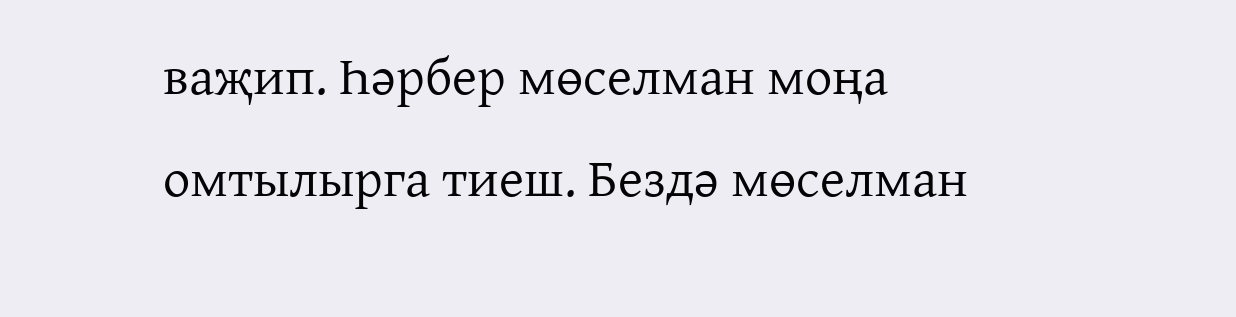ваҗип. Һәрбер мөселман моңа омтылырга тиеш. Бездә мөселман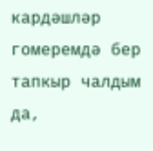кардәшләр гомеремдә бер тапкыр чалдым да,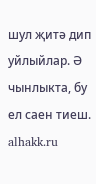шул җитә дип уйлыйлар. Ә чынлыкта, бу ел саен тиеш.
alhakk.ru